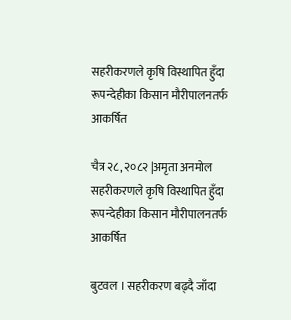सहरीकरणले कृषि विस्थापित हुँदा रूपन्देहीका किसान मौरीपालनतर्फ आकर्षित

चैत्र २८, २०८२ |अमृता अनमोल
सहरीकरणले कृषि विस्थापित हुँदा रूपन्देहीका किसान मौरीपालनतर्फ आकर्षित

बुटवल । सहरीकरण बढ्दै जाँदा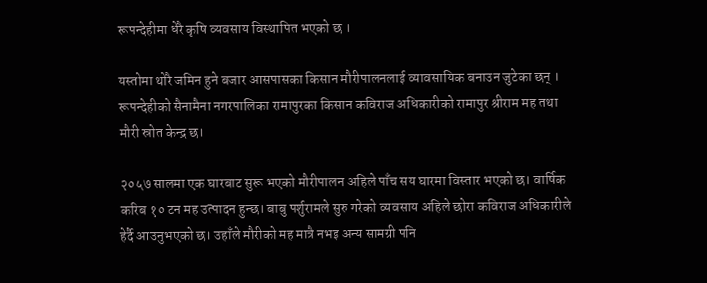रूपन्देहीमा धेरै कृषि व्यवसाय विस्थापित भएको छ ।

यस्तोमा थोरै जमिन हुने बजार आसपासका किसान मौरीपालनलाई व्यावसायिक बनाउन जुटेका छन् । रूपन्देहीको सैनामैना नगरपालिका रामापुरका किसान कविराज अधिकारीको रामापुर श्रीराम मह तथा मौरी स्रोत केन्द्र छ।

२०५७ सालमा एक घारबाट सुरू भएको मौरीपालन अहिले पाँच सय घारमा विस्तार भएको छ। वार्षिक करिब १० टन मह उत्पादन हुन्छ। बाबु पर्शुरामले सुरु गरेको व्यवसाय अहिले छोरा कविराज अधिकारीले हेर्दै आउनुभएको छ। उहाँले मौरीको मह मात्रै नभइ अन्य सामग्री पनि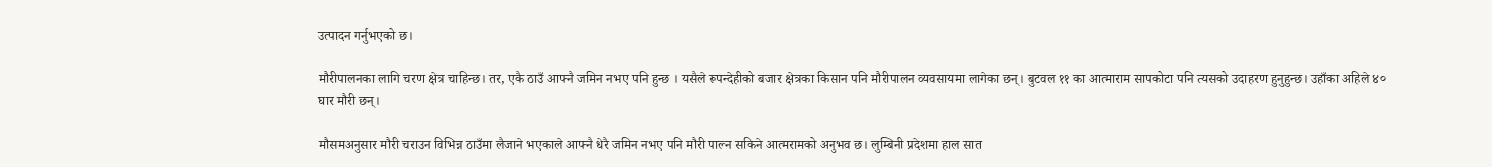उत्पादन गर्नुभएको छ।

मौरीपालनका लागि चरण क्षेत्र चाहिन्छ। तर, एकै ठाउँ आफ्नै जमिन नभए पनि हुन्छ । यसैले रूपन्देहीको बजार क्षेत्रका किसान पनि मौरीपालन व्यवसायमा लागेका छन्। बुटवल ११ का आत्माराम सापकोटा पनि त्यसको उदाहरण हुनुहुन्छ। उहाँका अहिले ४० घार मौरी छन्।

मौसमअनुसार मौरी चराउन विभिन्न ठाउँमा लैजाने भएकाले आफ्नै धेरै जमिन नभए पनि मौरी पाल्न सकिने आत्मरामको अनुभव छ। लुम्बिनी प्रदेशमा हाल सात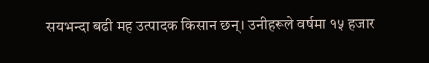सयभन्दा बढी मह उत्पादक किसान छन्। उनीहरूले वर्षमा १५ हजार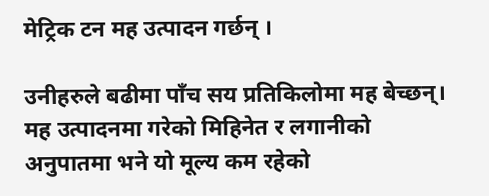मेट्रिक टन मह उत्पादन गर्छन् ।

उनीहरुले बढीमा पाँच सय प्रतिकिलोमा मह बेच्छन्। मह उत्पादनमा गरेको मिहिनेत र लगानीको अनुपातमा भने यो मूल्य कम रहेको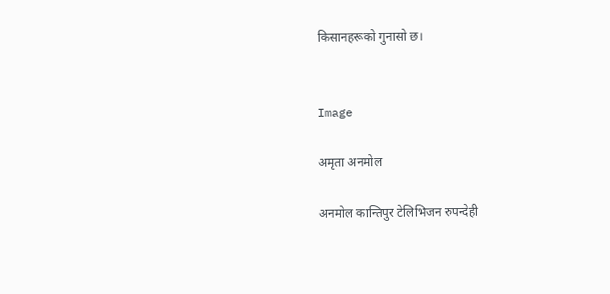किसानहरूको गुनासो छ।


Image

अमृता अनमोल

अनमोल कान्तिपुर टेलिभिजन रुपन्देही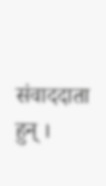संवाददाता हुन् ।